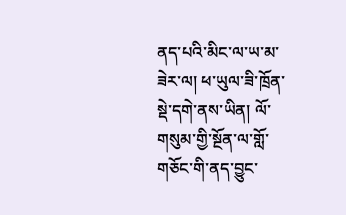ནད་པའི་མིང་ལ་ཡ་མ་ཟེར་ལ། ཕ་ཡུལ་ཟི་ཁྲོན་སྡེ་དགེ་ནས་ཡིན། ལོ་གསུམ་གྱི་སྔོན་ལ་གློ་གཅོང་གི་ནད་བྱུང་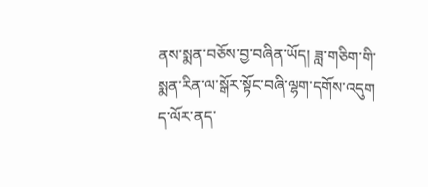ནས་སྨན་བཅོས་བྱ་བཞིན་ཡོད། ཟླ་གཅིག་གི་སྨན་རིན་ལ་སྒོར་སྟོང་བཞི་ལྷག་དགོས་འདུག ད་ལོར་ནད་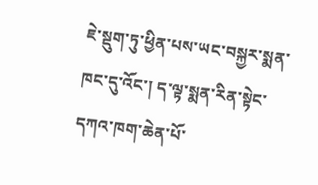ཇེ་སྡུག་ཏུ་ཕྱིན་པས་ཡང་བསྐྱར་སྨན་ཁང་དུ་འོང་། ད་ལྟ་སྨན་རིན་སྟེང་དཀའ་ཁག་ཆེན་པོ་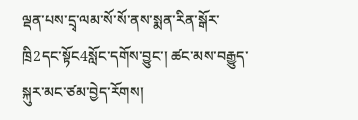ལྡན་པས་དྲྭ་ལམ་སོ་སོ་ནས་སྨན་རིན་སྒོར་ཁྲི2དང་སྟོང4སློང་དགོས་བྱུང་། ཚང་མས་བརྒྱུད་སྐུར་མང་ཙམ་བྱེད་རོགས།